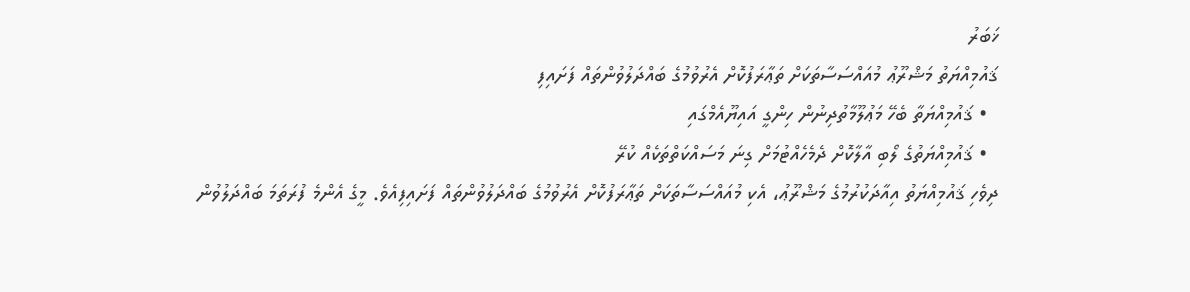ޚަބަރު
ޤައުމިއްޔަތު މަޝްރޫޢު މުއައްސަސާތަކަށް ތަޢާރަފުކޮށް އެރުވުމުގެ ބައްދަލުވުންތައް ފަށައިފި
  • ޤައުމިއްޔަތާ ބެހޭ މަޢުލޫމާތުދިނުން ހިންގީ އައިޔޫއެމްގައި
  • ޤައުމިއްޔަތުގެ ލޯބި އާލާކޮށް ދެމެހެއްޓުމަށް ގިނަ މަސައްކަތްތަކެއް ކުރޭ
ދިވެހި ޤައުމިއްޔަތު އިއާދަކުރުމުގެ މަޝްރޫޢު، އެކި މުއައްސަސާތަކަށް ތަޢާރަފުކޮށް އެރުވުމުގެ ބައްދަލުވުންތައް ފަށައިފިއެވެ. މީގެ އެންމެ ފުރަތަމަ ބައްދަލުވުން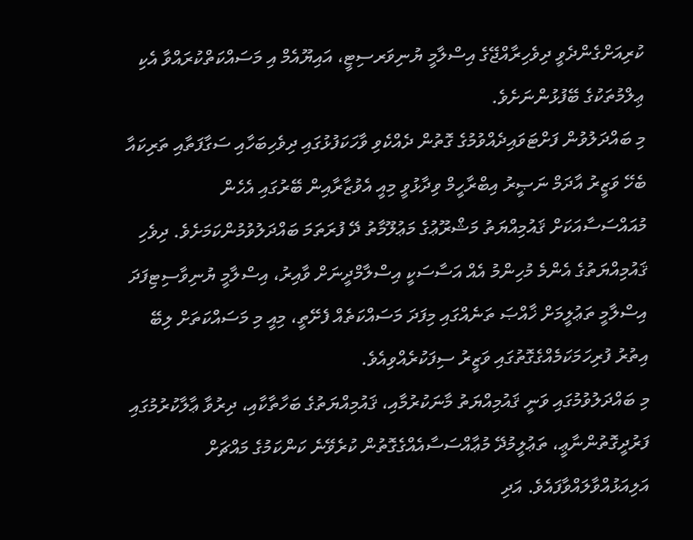ކުރިއަށްގެންދެވީ ދިވެހިރާއްޖޭގެ އިސްލާމީ ޔުނިވަރސިޓީ، އައިޔޫއެމް އި މަސައްކަތްކުރައްވާ އެކި ޢިލްމުތަކުގެ ބޭފުޅުންނަށެވެ.
މި ބައްދަލުވުން ފަށްޓަވައިދެއްވުމުގެ ގޮތުން ދެއްކެވި ވާހަކަފުޅުގައި ދިވެހިބަހާއި ސަގާފަތާއި ތަރިކައާ ބެހޭ ވަޒީރު އާދަމް ނަޞީރު އިބްރާހީމް ވިދާޅުވީ މިއީ އެވުޒާރާއިން ބޭރުގައި އެހެން މުއައްސަސާއަކަށް ޤައުމިއްޔަތު މަޝްރޫޢުގެ މަޢުލޫމާތު ދޭ ފުރަތަމަ ބައްދަލުވުމުންކަމަށެވެ. ދިވެހި ޤައުމިއްޔަތުގެ އެންމެ މުހިންމު އެއް އަސާސަކީ އިސްލާމްދީނަށް ވާއިރު، އިސްލާމީ ޔުނިވާސިޓިފަދަ އިސްލާމީ ތަޢުލީމަށް ޚާއްޞަ ތަނެއްގައި މިފަދަ މަސައްކަތެއް ފެށޭތީ، މިއީ މި މަސައްކަތަށް ލިބޭ އިތުރު ފުރިހަމަކަމެއްގެގޮތުގައި ވަޒީރު ސިފަކުރެއްވިއެވެ.
މި ބައްދަލުވުމުގައި ވަނީ ޤައުމިއްޔަތު މާނަކުރުމާއި، ޤައުމިއްޔަތުގެ ބަހާތާކާއި، ދިރުވާ ޢާލާކުރުމުގައި ފަރުދީގޮތުންނާޢީ، ތަޢުލީމުދޭ މުޢާއްސަސާއެއްގެގޮތުން ކުރެވޭނެ ކަންކަމުގެ މައްޗަށް އަލިއަޅުއްވާލައްވާފައެވެ. އަދި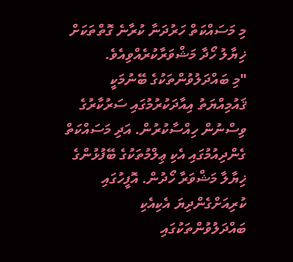މި މަސައްކަތް ހަރުދަނާ ކުރާނެ ގޮތްތަކަށް ޚިޔާލު ހޯދާ މަޝްވަރާކުރެއްވިއެވެ.
"މި ބައްދަލުވުންތަކުގެ ބޭނުމަކީ ޤައުމިއްޔަތު އިއާދަކުރުމުގައި ސަރުކާރުގެ ވިސްނުން ހިއްސާކުރުން. އަދި މަސައްކަތް ގެންދިއުމުގައި އެކި ޢިލްމުތަކުގެ ބޭފުޅުންގެ ޚިޔާލާ މަޝްވަރާ ހޯދުން. އޮފީހުގައި ކުރިއަށްގެންދިޔަ އެކިއެކި ބައްދަލުވުންތަކުގައި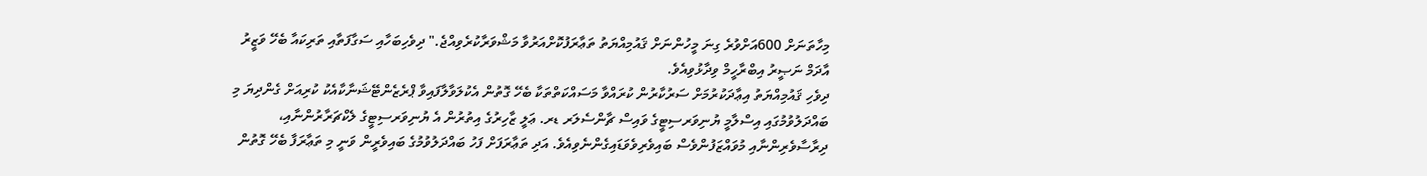މިހާތަނަށް 600އަށްވުރެ ގިނަ މީހުންނަށް ޤައުމިއްޔަތު ތަޢާރަފުކޮށްއަރުވާ މަޝްވަރާކުރެވިއްޖެ." ދިވެހިބަހާއި ސަގާފަތާއި ތަރިކައާ ބެހޭ ވަޒީރު އާދަމް ނަޞީރު އިބްރާހީމް ވިދާޅުވިއެވެ.
ދިވެހި ޤައުމިއްޔަތު އިޢާދަކުރުމަށް ސަރުކާރުން ކުރައްވާ މަސައްކަތްތަކާ ބެހޭ ގޮތުން އެކުލަވާލާފައިވާ ޕްރެޒެންޓޭޝަނާކާއެކު ކުރިއަށް ގެންދިޔަ މި ބައްދަލުވުމުގައި އިސްލާމީ ޔުނިވަރސިޓީގެ ވައިސް ޗާންސެލަރ ޑރ. ޢަލީ ޒާހިރުގެ އިތުރުން އެ ޔުނިވަރސިޓީގެ ލެކްޗަރާރުންނާއި، ދިރާސާވެރިންނާއި މުވައްޒަފުންވެސް ބައިވެރިވެވަޑައިގެންނެވިއެވެ. އަދި ތަޢާރަފަށް ފަހު ބައްދަލުވުމުގެ ބައިވެރީން ވަނީ މި ތަޢާރަފާ ބެހޭ ގޮތުން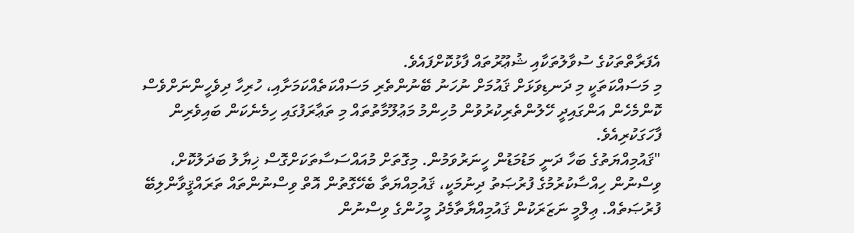އެފަރާތްތަކުގެ ސުވާލުތަކާއި ޝުޢޫރުތައް ފާޅުކޮށްފައެވެ.
މި މަސައްކަތަކީ މި ދަނޑިވަޅަށް ޤައުމަށް ނުހަނު ބޭނުންތެރި މަސައްކަތެއްކަމަށާއި، ހުރިހާ ދިވެހީންނަށްވެސް ކޮންމެހެން އަންގައިދީ ހޭލުންތެރިކުރުވުން މުހިންމު މަޢުލޫމާތުތައް މި ތަޢާރަފުގައި ހިމެނެކަން ބައިވެރިން ފާހަގަކުރިއެވެ.
"ޤައުމިއްޔަތުގެ ބަހާ ދަނީ މަޑުމަޑުން ހީނަރުވަމުން. މިގޮތަށް މުއައްސަސާތަކަށްގޮސް ޚިޔާލު ބަދަލުކޮށް، ވިސްނުން ހިއްސާކުރުމުގެ ފުރުޞަތު ދިނުމަކީ، ޤައުމިއްޔަތާ ބެހޭގޮތުން އޮތް ވިސްނުންތައް ތަރައްޤީވާންލިބޭ ފުރުޞަތެއް. ޢިލްމީ ނަޒަރަކުން ޤައުމިއްޔާތާމެދު މީހުންގެ ވިސްނުން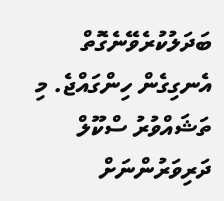ބަދަލުކުރެވޭނެގޮތް އެނގިގެން ހިންގައްޖެ. މި ތަޝައްވުރު ސްކޫލް ދަރިވަރުންނަށް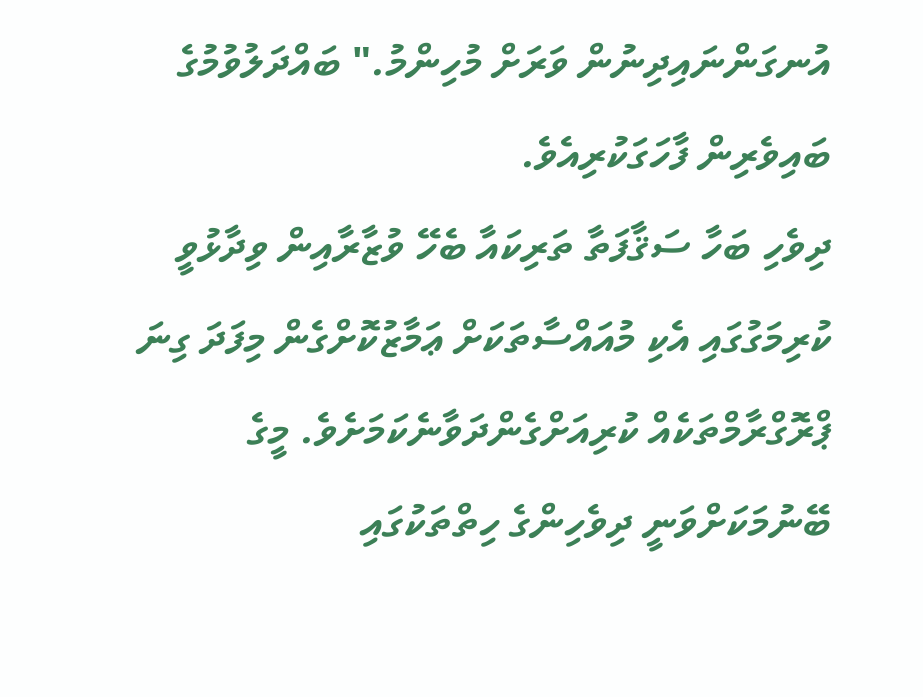އުނގަންނައިދިނުން ވަރަށް މުހިންމު." ބައްދަލުވުމުގެ ބައިވެރިން ފާހަގަކުރިއެވެ.
ދިވެހި ބަހާ ސަޤާފަތާ ތަރިކައާ ބެހޭ ވުޒާރާއިން ވިދާޅުވީ ކުރިމަގުގައި އެކި މުއައްސާތަކަށް ޢަމާޒުކޮށްގެން މިފަދަ ގިނަ ޕްރޮގްރާމްތަކެއް ކުރިއަށްގެންދަވާނެކަމަށެވެ. މީގެ ބޭނުމަކަށްވަނީ ދިވެހިންގެ ހިތްތަކުގައި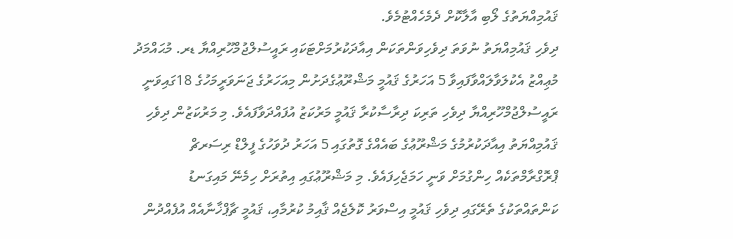ޤައުމިއްޔަތުގެ ލޯބި އާލާކޮށް ދެމެހެއްޓުމެވެ.
ދިވެހި ޤައުމިއްޔަތު ނުވަތަ ދިވެހިވަންތަކަން އިއާދަކުރުމަށްޓަކައި ރައީސުލްޖުމްހޫރިއްޔާ ޑރ. މުޙައްމަދު މުޢިއްޒު އެކުލަވާލައްވާފައިވާ 5 އަހަރުގެ ޤައުމީ މަޝްރޫޢުގެދަށުން މިއަހަރުގެ ޖަނަވަރީމަހުގެ 18ގައިވަނީ ރައީސުލްޖުމްހޫރިއްޔާ ދިވެހި ތަރިކަ ދިރާސާކުރާ ޤައުމީ މަރުކަޒު އުފައްދަވާފައެވެ. މި މަރުކަޒުން ދިވެހި ޤައުމިއްޔަތު އިއާދަކުރުމުގެ މަޝްރޫޢުގެ ބައެއްގެ ގޮތުގައި 5 އަހަރު ދުވަހުގެ ފީލްޑް ރިސަރޗް ޕްރޮގްރާމްތަކެއް ހިންގުމަށް ވަނީ ހަމަޖެހިފައެވެ. މި މަޝްރޫޢުގައި އިތުރަށް ހިމެނޭ މައިގަނޑު ކަންތައްތަކުގެ ތެރޭގައި ދިވެހި ޤައުމީ އިސްވަރު ކޮލެޖެއް ޤާއިމު ކުރުމާއި، ޤައުމީ ޗާޕްޚާނާއެއް އުފެއްދުން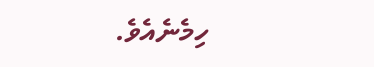ހިމެނެއެވެ.